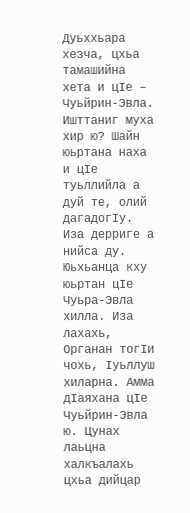Дуьххьара хезча, цхьа тамашийна хета и цIе – Чуьйрин-Эвла. Ишттаниг муха хир ю? Шайн юьртана наха и цIе туьллийла а дуй те, олий дагадогIу. Иза дерриге а нийса ду. Юьхьанца кху юьртан цIе Чуьра-Эвла хилла. Иза лахахь, Органан тогIи чохь, Iуьллуш хиларна. Амма дIаяхана цIе Чуьйрин-Эвла ю. Цунах лаьцна халкъалахь цхьа дийцар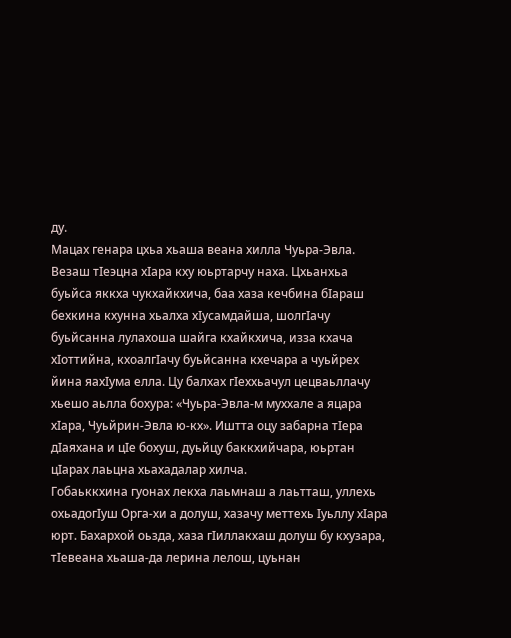ду.
Мацах генара цхьа хьаша веана хилла Чуьра-Эвла. Везаш тIеэцна хIара кху юьртарчу наха. Цхьанхьа буьйса яккха чукхайкхича, баа хаза кечбина бIараш бехкина кхунна хьалха хIусамдайша, шолгIачу буьйсанна лулахоша шайга кхайкхича, изза кхача хIоттийна, кхоалгIачу буьйсанна кхечара а чуьйрех йина яахIума елла. Цу балхах гIеххьачул цецваьллачу хьешо аьлла бохура: «Чуьра-Эвла-м муххале а яцара хIара, Чуьйрин-Эвла ю-кх». Иштта оцу забарна тIера дIаяхана и цIе бохуш, дуьйцу баккхийчара, юьртан цIарах лаьцна хьахадалар хилча.
Гобаьккхина гуонах лекха лаьмнаш а лаьтташ, уллехь охьадогIуш Орга-хи а долуш, хазачу меттехь Iуьллу хIара юрт. Бахархой оьзда, хаза гIиллакхаш долуш бу кхузара, тIевеана хьаша-да лерина лелош, цуьнан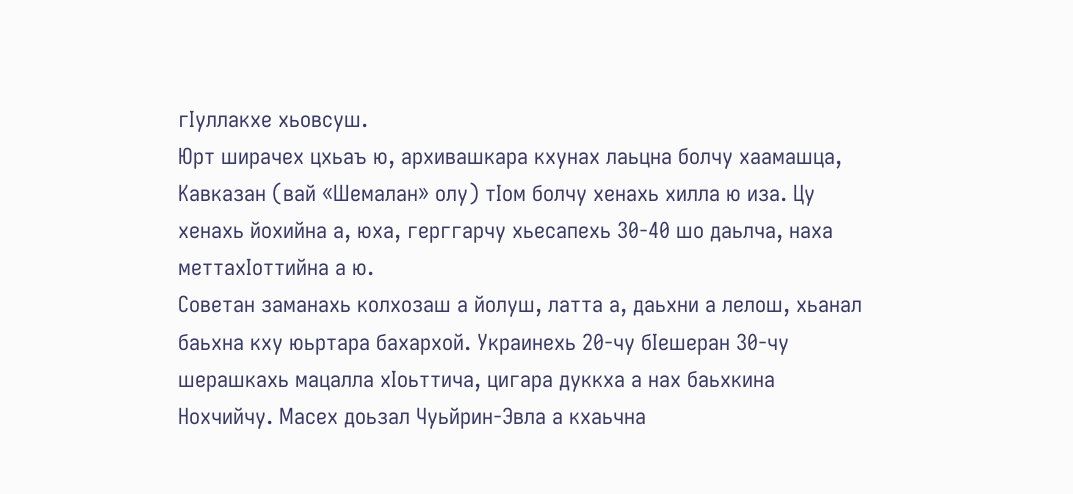гIуллакхе хьовсуш.
Юрт ширачех цхьаъ ю, архивашкара кхунах лаьцна болчу хаамашца, Кавказан (вай «Шемалан» олу) тIом болчу хенахь хилла ю иза. Цу хенахь йохийна а, юха, герггарчу хьесапехь 30-40 шо даьлча, наха меттахIоттийна а ю.
Советан заманахь колхозаш а йолуш, латта а, даьхни а лелош, хьанал баьхна кху юьртара бахархой. Украинехь 20-чу бIешеран 30-чу шерашкахь мацалла хIоьттича, цигара дуккха а нах баьхкина Нохчийчу. Масех доьзал Чуьйрин-Эвла а кхаьчна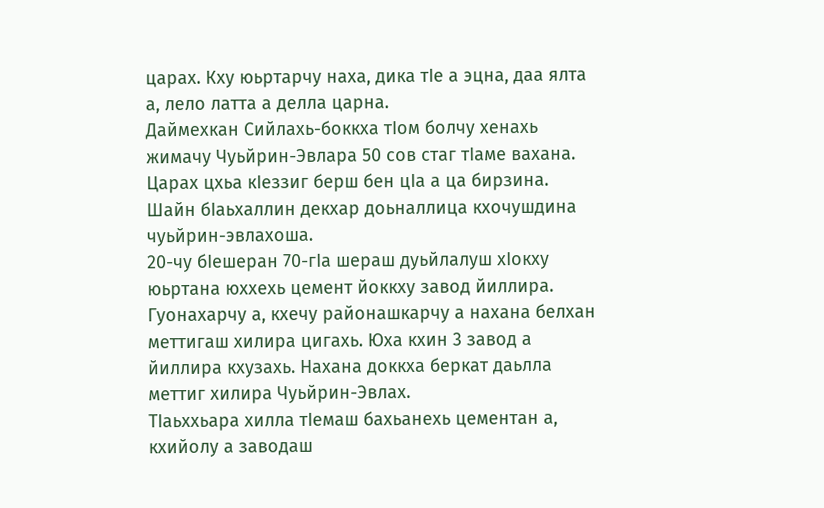царах. Кху юьртарчу наха, дика тIе а эцна, даа ялта а, лело латта а делла царна.
Даймехкан Сийлахь-боккха тIом болчу хенахь жимачу Чуьйрин-Эвлара 50 сов стаг тIаме вахана. Царах цхьа кIеззиг берш бен цIа а ца бирзина. Шайн бIаьхаллин декхар доьналлица кхочушдина чуьйрин-эвлахоша.
20-чу бIешеран 70-гIа шераш дуьйлалуш хIокху юьртана юххехь цемент йоккху завод йиллира. Гуонахарчу а, кхечу районашкарчу а нахана белхан меттигаш хилира цигахь. Юха кхин 3 завод а йиллира кхузахь. Нахана доккха беркат даьлла меттиг хилира Чуьйрин-Эвлах.
ТIаьххьара хилла тIемаш бахьанехь цементан а, кхийолу а заводаш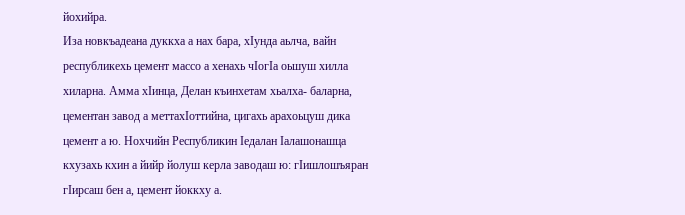йохийра.
Иза новкъадеана дуккха а нах бара, хIунда аьлча, вайн республикехь цемент массо а хенахь чIогIа оьшуш хилла хиларна. Амма хIинца, Делан къинхетам хьалха- баларна, цементан завод а меттахIоттийна, цигахь арахоьцуш дика цемент а ю. Нохчийн Республикин Iедалан Iалашонашца кхузахь кхин а йийр йолуш керла заводаш ю: гIишлошъяран гIирсаш бен а, цемент йоккху а.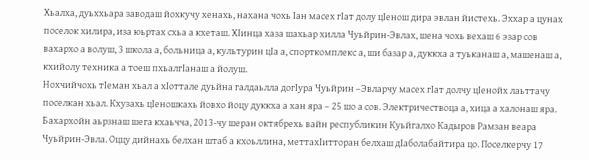Хьалха, дуьххьара заводаш йохкучу хенахь, нахана чохь Iан масех гIат долу цIенош дира эвлан йистехь. Эххар а цунах поселок хилира, иза юьртах схьа а кхеташ. ХIинца хаза шахьар хилла Чуьйрин-Эвлах, шена чохь вехаш 6 эзар сов вахархо а волуш, 3 школа а, больница а, культурин цIа а, спорткомплекс а, ши базар а, дуккха а туьканаш а, машенаш а, кхийолу техника а тоеш пхьалгIанаш а йолуш.
Нохчийчохь тIеман хьал а хIоттале дуьйна галдаьлла догIура Чуьйрин –Эвларчу масех гIат долчу цIенойх лаьттачу поселкан хьал. Кхузахь цIеношкахь йовхо йоцу дуккха а хан яра – 25 шо а сов. Электричествоца а, хица а халонаш яра. Бахархойн аьрзнаш шега кхаьчча, 2013-чу шеран октябрехь вайн республикин Куьйгалхо Кадыров Рамзан веара Чуьйрин-Эвла. Оццу дийнахь белхан штаб а кхоьллина, меттахIитторан белхаш дIаболабайтира цо. Поселкерчу 17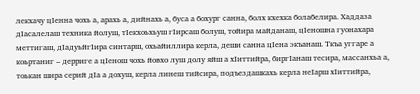лекхачу цIенна чохь а, арахь а, дийнахь а, буса а бохург санна, болх кхехка болабелира. Хаддаза дIасалелаш техника йолуш, тIекхоьхьуш гIирсаш болуш, тойира майданаш, цIеношна гуонахара меттигаш, дIадуьйгIира синтарш, охьайиллира керла, деши санна цIена экъанаш. Ткъа уггаре а коьртаниг – дерриге а цIенош чохь йовхо луш долу яйш а хIиттийра, биргIанаш тесира, массанхьа а, тоькан шира серий дIа а дохуш, керла линеш тийсира, подъездашкахь керла неIарш хIиттийра,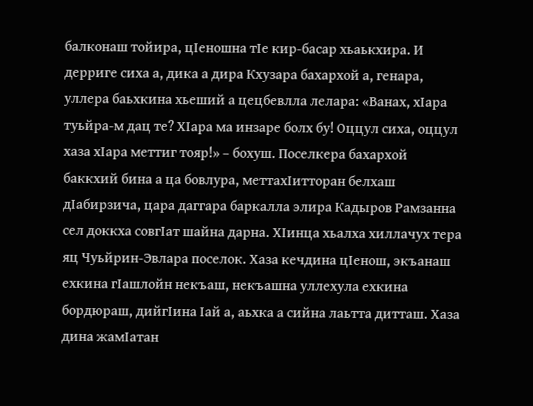балконаш тойира, цIеношна тIе кир-басар хьаькхира. И дерриге сиха а, дика а дира Кхузара бахархой а, генара, уллера баьхкина хьеший а цецбевлла лелара: «Ванах, хIара туьйра-м дац те? ХIара ма инзаре болх бу! Оццул сиха, оццул хаза хIара меттиг тояр!» – бохуш. Поселкера бахархой баккхий бина а ца бовлура, меттахIитторан белхаш дIабирзича, цара даггара баркалла элира Кадыров Рамзанна сел доккха совгIат шайна дарна. ХIинца хьалха хиллачух тера яц Чуьйрин-Эвлара поселок. Хаза кечдина цIенош, экъанаш ехкина гIашлойн некъаш, некъашна уллехула ехкина бордюраш, дийгIина Iай а, аьхка а сийна лаьтта дитташ. Хаза дина жамIатан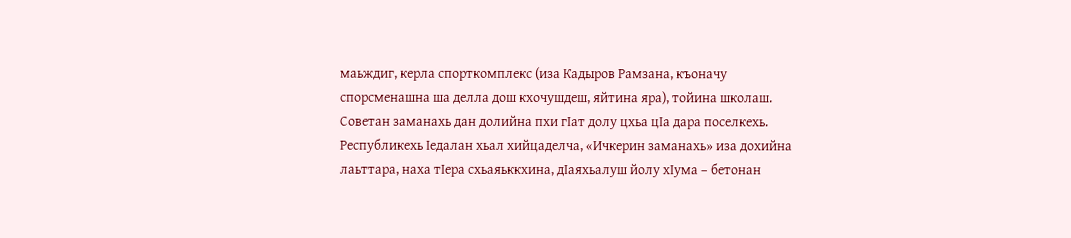маьждиг, керла спорткомплекс (иза Кадыров Рамзана, къоначу спорсменашна ша делла дош кхочушдеш, яйтина яра), тойина школаш.
Советан заманахь дан долийна пхи гIат долу цхьа цIа дара поселкехь. Республикехь Iедалан хьал хийцаделча, «Ичкерин заманахь» иза дохийна лаьттара, наха тIера схьаяьккхина, дIаяхьалуш йолу хIума – бетонан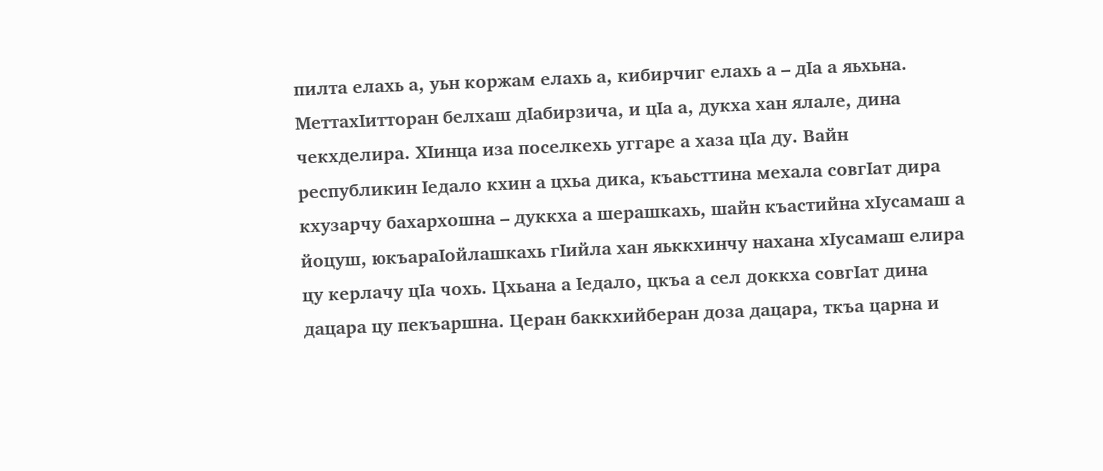пилта елахь а, уьн коржам елахь а, кибирчиг елахь а – дIа а яьхьна.
МеттахIитторан белхаш дIабирзича, и цIа а, дукха хан ялале, дина чекхделира. ХIинца иза поселкехь уггаре а хаза цIа ду. Вайн республикин Iедало кхин а цхьа дика, къаьсттина мехала совгIат дира кхузарчу бахархошна – дуккха а шерашкахь, шайн къастийна хIусамаш а йоцуш, юкъараIойлашкахь гIийла хан яьккхинчу нахана хIусамаш елира цу керлачу цIа чохь. Цхьана а Iедало, цкъа а сел доккха совгIат дина дацара цу пекъаршна. Церан баккхийберан доза дацара, ткъа царна и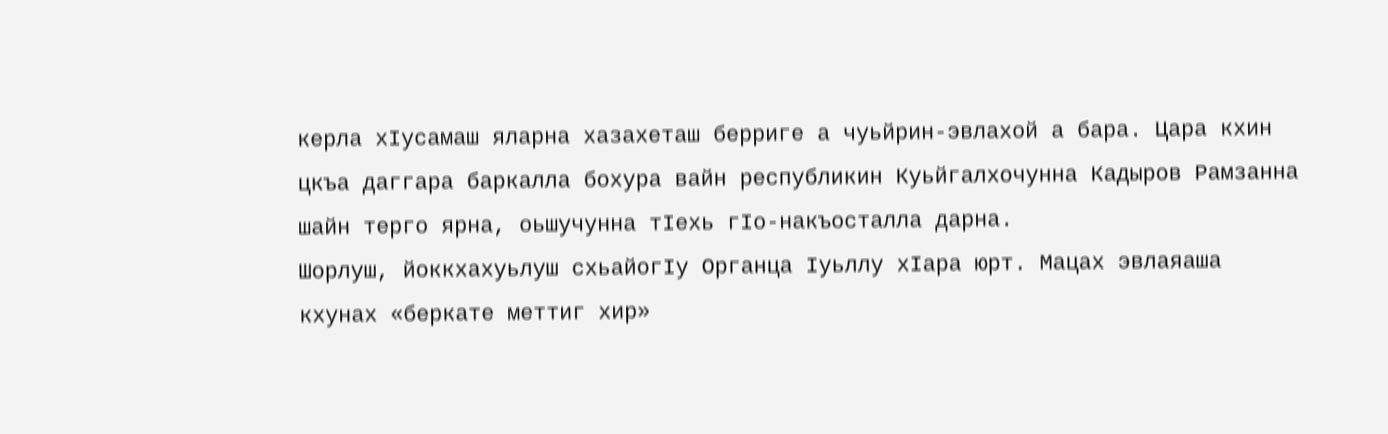керла хIусамаш яларна хазахеташ берриге а чуьйрин-эвлахой а бара. Цара кхин цкъа даггара баркалла бохура вайн республикин Куьйгалхочунна Кадыров Рамзанна шайн терго ярна, оьшучунна тIехь гIо-накъосталла дарна.
Шорлуш, йоккхахуьлуш схьайогIу Органца Iуьллу хIара юрт. Мацах эвлаяаша кхунах «беркате меттиг хир»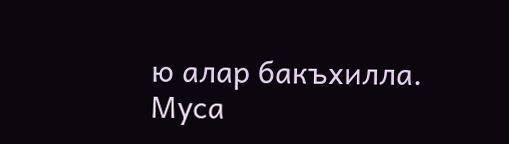ю алар бакъхилла.
Муса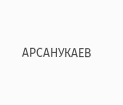АРСАНУКАЕВ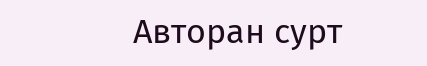Авторан сурт